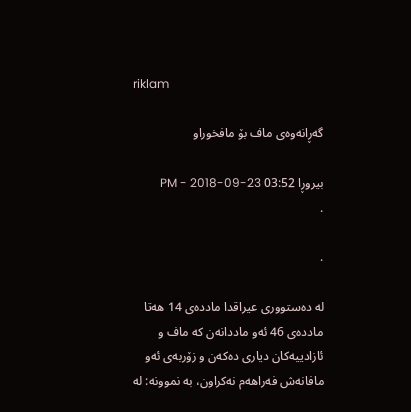riklam

گه‌ڕانه‌وه‌ی‌ ماف بۆ مافخوراو

بیروڕا 03:52 PM - 2018-09-23
.

.

له‌ ده‌ستووری‌ عیراقدا مادده‌ی‌ 14 هه‌تا مادده‌ی‌ 46 ئه‌و ماددانه‌ن كه‌ ماف ‌و ئازادییه‌كان دیاری ده‌كه‌ن و زۆربه‌ی‌ ئه‌و مافانه‌ش فه‌راهه‌م نه‌كراون، به‌ نموونه‌: له‌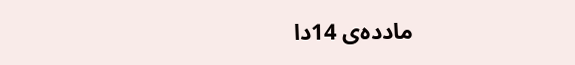مادده‌ی‌ 14دا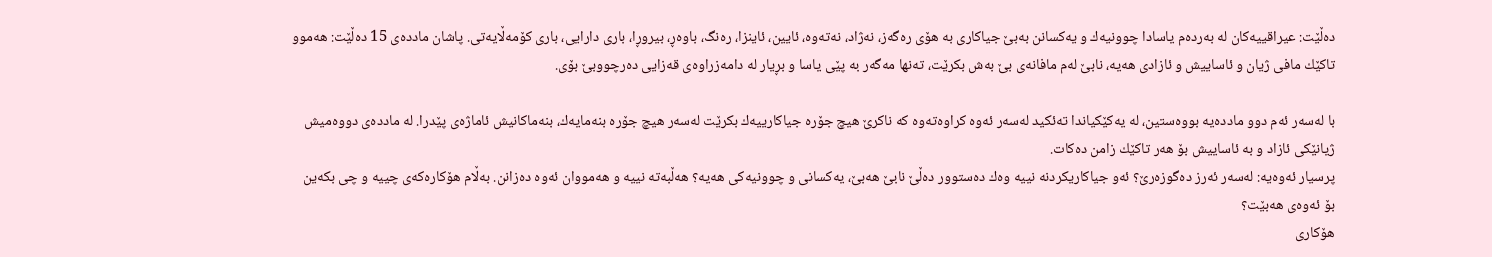ده‌ڵێت: عیراقییه‌كان له‌ به‌رده‌م یاسادا چوونیه‌ك و یه‌كسانن به‌بێ جیاكاری‌ به‌ هۆی‌ ره‌گه‌ز، نه‌ژاد، نه‌ته‌وه‌، ئایین، ئاینزا، ره‌نگ، باوه‌ڕ، بیروڕا، باری‌ دارایی، باری‌ كۆمه‌ڵایه‌تی‌. پاشان مادده‌ی‌ 15 ده‌ڵێت: هه‌موو تاكێك مافی‌ ژیان و ئاساییش و ئازادی‌ هه‌یه‌، نابێ له‌م مافانه‌ی‌ بێ به‌ش بكرێت، ته‌نها مه‌گه‌ر به‌ پێی‌ یاسا و بڕیار له‌ دامه‌زراوه‌ی‌ قه‌زایی ده‌رچووبێ بۆی‌.

با له‌سه‌ر ئه‌م دوو مادده‌یه‌ بووه‌ستین، له‌ یه‌كێكیاندا ته‌ئكید له‌سه‌ر ئه‌وه‌ كراوه‌ته‌وه‌ كه‌ ناكرێ هیچ جۆره‌ جیاكارییه‌ك بكرێت له‌سه‌ر هیچ جۆره‌ بنه‌مایه‌ك، بنه‌ماكانیش ئاماژه‌ی‌ پێدرا. له‌ مادده‌ی‌ دووه‌میش ژیانێكی‌ ئازاد و به‌ ئاساییش بۆ هه‌ر تاكێك زامن ده‌كات.
پرسیار ئه‌وه‌یه‌: له‌سه‌ر ئه‌رز ده‌گوزه‌رێ؟ ئه‌و جیاكاریكردنه‌ نییه‌ وه‌ك ده‌ستوور ده‌ڵێ نابێ هه‌بێ، یه‌كسانی‌ و چوونیه‌كی‌ هه‌یه‌؟ هه‌ڵبه‌ته‌ نییه‌ و هه‌مووان ئه‌وه‌ ده‌زانن. به‌ڵام هۆكاره‌كه‌ی‌ چییه‌ و چی‌ بكه‌ین بۆ ئه‌وه‌ی‌ هه‌بێت؟
هۆكاری‌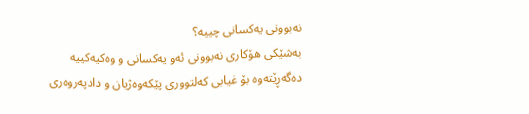نه‌بوونی‌ یه‌كسانی‌ چییه‌؟
به‌شێكی‌ هۆكاری‌ نه‌بوونی‌ ئه‌و یه‌كسانی‌ و وه‌كیه‌كییه‌ ده‌گه‌ڕێته‌وه‌ بۆ غیابی‌ كه‌لتووری‌ پێكه‌وه‌ژیان و دادپه‌روه‌ری‌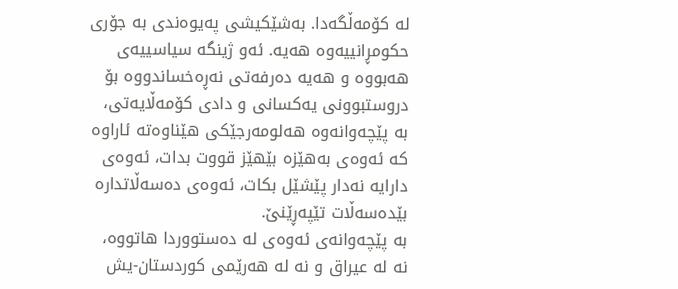له‌ كۆمه‌ڵگه‌دا. به‌شێكیشی‌ په‌یوه‌ندی‌ به‌ جۆری‌ حكومڕانییه‌وه‌ هه‌یه‌. ئه‌و ژینگه‌ سیاسییه‌ی‌ هه‌بووه‌ و هه‌یه‌ ده‌رفه‌تی‌ نه‌ڕه‌خساندووه‌ بۆ دروستبوونی‌ یه‌كسانی‌ و دادی‌ كۆمه‌ڵایه‌تی‌، به‌ پێچه‌وانه‌وه‌ هه‌لومه‌رجێكی‌ هێناوه‌ته‌ ئاراوه‌ كه‌ ئه‌وه‌ی‌ به‌هێزه‌ بێهێز قووت بدات، ئه‌وه‌ی‌ دارایه‌ نه‌دار پێشێل بكات، ئه‌وه‌ی‌ ده‌سه‌ڵاتداره‌ بێده‌سه‌ڵات تێپه‌ڕێنێ.
به‌ پێچه‌وانه‌ی‌ ئه‌وه‌ی‌ له‌ ده‌ستووردا هاتووه‌، نه‌ له‌ عیراق و نه‌ له‌ هه‌رێمی‌ كوردستان-یش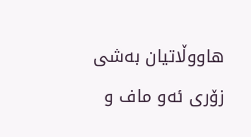هاووڵاتیان به‌شی‌ زۆری‌ ئه‌و ماف و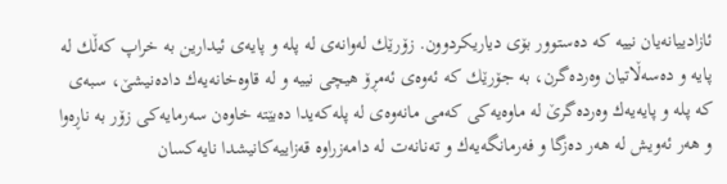ئازادییانه‌یان نییه‌ كه‌ ده‌ستوور بۆی‌ دیاریكردوون. زۆرێك له‌وانه‌ی‌ له‌ پله‌ و پایه‌ی‌ ئیدارین به‌ خراپ كه‌ڵك له‌ پایه‌ و ده‌سه‌ڵاتیان وه‌رده‌گرن، به‌ جۆرێك كه‌ ئه‌وه‌ی‌ ئه‌مڕۆ هیچی‌ نییه‌ و له‌ قاوه‌خانه‌یه‌ك داده‌نیشێ، سبه‌ی‌ كه‌ پله‌ و پایه‌یه‌ك وه‌رده‌گرێ له‌ ماوه‌یه‌كی‌ كه‌می‌ مانه‌وه‌ی‌ له‌ پله‌كه‌یدا ده‌بێته‌ خاوه‌ن سه‌رمایه‌كی‌ زۆر به‌ ناڕه‌وا و هه‌ر ئه‌ویش له‌ هه‌ر ده‌زگا و فه‌رمانگه‌یه‌ك و ته‌نانه‌ت له‌ دامه‌زراوه‌ قه‌زاییه‌كانیشدا نایه‌كسان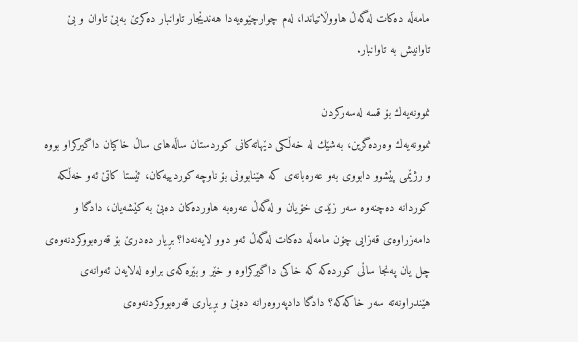مامه‌ڵه‌ ده‌كات له‌گه‌ڵ هاووڵاتیاندا، له‌م چوارچێوه‌یه‌دا هه‌ندێجار تاوانبار ده‌كرێ به‌بێ تاوان و بێ تاوانیش به‌ تاوانبار.

نموونه‌یه‌ك بۆ قسه‌ له‌سه‌ركردن
نموونه‌یه‌ك وه‌رده‌گرین، به‌شێك له‌ خه‌ڵكی‌ دێهاته‌كانی‌ كوردستان ساڵه‌های‌ ساڵ خاكیان داگیركراو بووه‌ و رژێمی‌ پێشوو دابووی‌ به‌و عه‌ره‌بانه‌ی‌ كه‌ هێنابوونی‌ بۆ ناوچه‌ كوردییه‌كان، ئێستا كاتێ ئه‌و خه‌ڵكه‌ كوردانه‌ ده‌چنه‌وه‌ سه‌ر زێدی‌ خۆیان و له‌گه‌ڵ عه‌ره‌به‌ هاورده‌كان ده‌بێ به‌ كێشه‌یان، دادگا و دامه‌زراوه‌ی‌ قه‌زایی چۆن مامه‌ڵه‌ ده‌كات له‌گه‌ڵ ئه‌و دوو لایه‌نه‌دا؟ بڕیار ده‌درێ بۆ قه‌ره‌بووكردنه‌وه‌ی‌ چل یان په‌نجا ساڵی‌ كورده‌كه‌ كه‌ خاكی‌ داگیركراوه‌ و خێر و بێره‌كه‌ی‌ براوه‌ له‌لایه‌ن ئه‌وانه‌ی‌ هێندراونه‌ته‌ سه‌ر خاكه‌كه‌؟ دادگا دادپه‌روه‌رانه‌ ده‌بێ و بڕیاری‌ قه‌ره‌بووكردنه‌وه‌ی‌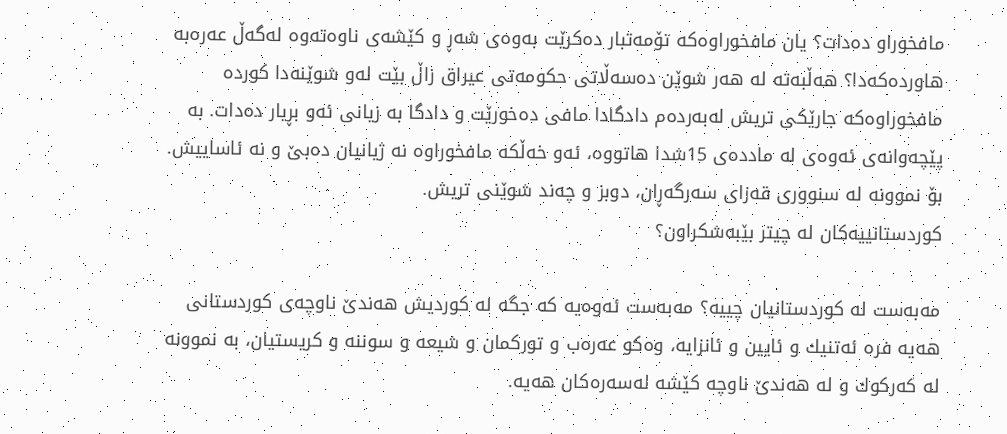مافخوراو ده‌دات؟ یان مافخوراوه‌كه‌ تۆمه‌تبار ده‌كرێت به‌وه‌ی‌ شه‌ڕ و كێشه‌ی‌ ناوه‌ته‌وه‌ له‌گه‌ڵ عه‌ره‌به‌ هاورده‌كه‌دا؟ هه‌ڵبه‌ته‌ له‌ هه‌ر شوێن ده‌سه‌ڵاتی‌ حكومه‌تی‌ عیراق زاڵ بێت له‌و شوێنه‌دا كورده‌ مافخوراوه‌كه‌ جارێكی‌ تریش له‌به‌رده‌م دادگادا مافی‌ ده‌خورێت و دادگا به‌ زیانی‌ ئه‌و بڕیار ده‌دات. به‌ پێچه‌وانه‌ی‌ ئه‌وه‌ی‌ له‌ مادده‌ی‌ 15شدا هاتووه‌، ئه‌و خه‌ڵكه‌ مافخوراوه‌ نه‌ ژیانیان ده‌بێ و نه‌ ئاساییش. بۆ نموونه‌ له‌ سنووری‌ قه‌زای‌ سه‌رگه‌ڕان، دوبز و چه‌ند شوێنی‌ تریش.
كوردستانییه‌كان له‌ چیتر بێبه‌شكراون؟

مه‌به‌ست له‌ كوردستانیان چییه‌؟ مه‌به‌ست ئه‌وه‌یه‌ كه‌ جگه‌ له‌ كوردیش هه‌ندێ ناوچه‌ی‌ كوردستانی‌ هه‌یه‌ فره‌ ئه‌تنیك و ئایین و ئانزایه‌، وه‌كو عه‌ره‌ب و توركمان و شیعه‌ و سوننه‌ و كریستیان، به‌ نموونه‌ له‌ كه‌ركوك و له‌ هه‌ندێ ناوچه‌ كێشه‌ له‌سه‌ره‌كان هه‌یه‌.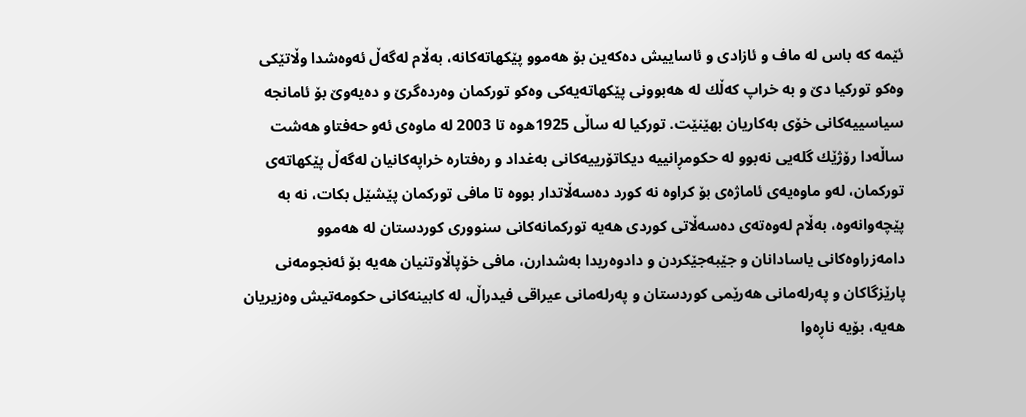ئێمه‌ كه‌ باس له‌ ماف و ئازادی‌ و ئاساییش ده‌كه‌ین بۆ هه‌موو پێكهاته‌كانه‌، به‌ڵام له‌گه‌ڵ ئه‌وه‌شدا وڵاتێكی‌ وه‌كو توركیا دێ و به‌ خراپ كه‌ڵك له‌ هه‌بوونی‌ پێكهاته‌یه‌كی‌ وه‌كو توركمان وه‌رده‌گرێ و ده‌یه‌وێ بۆ ئامانجه‌ سیاسییه‌كانی‌ خۆی به‌كاریان بهێنێت. توركیا له‌ ساڵی‌ 1925ه‌وه‌ تا 2003 له‌ ماوه‌ی‌ ئه‌و حه‌فتاو هه‌شت ساڵه‌دا رۆژێك گله‌یی نه‌بوو له‌ حكومڕانییه‌ دیكاتۆرییه‌كانی‌ به‌غداد و ره‌فتاره‌ خراپه‌كانیان له‌گه‌ڵ پێكهاته‌ی‌ توركمان، له‌و ماوه‌یه‌ی‌ ئاماژه‌ی‌ بۆ كراوه‌ نه‌ كورد ده‌سه‌ڵاتدار بووه‌ تا مافی‌ توركمان پێشێل بكات، نه‌ به‌ پێچه‌وانه‌وه‌، به‌ڵام له‌وه‌ته‌ی‌ ده‌سه‌ڵاتی‌ كوردی‌ هه‌یه‌ توركمانه‌كانی‌ سنووری‌ كوردستان له‌ هه‌موو دامه‌زراوه‌كانی‌ یاسادانان و جێبه‌جێكردن و دادوه‌ریدا به‌شدارن، مافی‌ خۆپاڵاوتنیان هه‌یه‌ بۆ ئه‌نجومه‌نی‌ پارێزگاكان و په‌رله‌مانی‌ هه‌رێمی‌ كوردستان و په‌رله‌مانی‌ عیراقی‌ فیدراڵ، له‌ كابینه‌كانی‌ حكومه‌تیش وه‌زیریان هه‌یه‌، بۆیه‌ ناڕه‌وا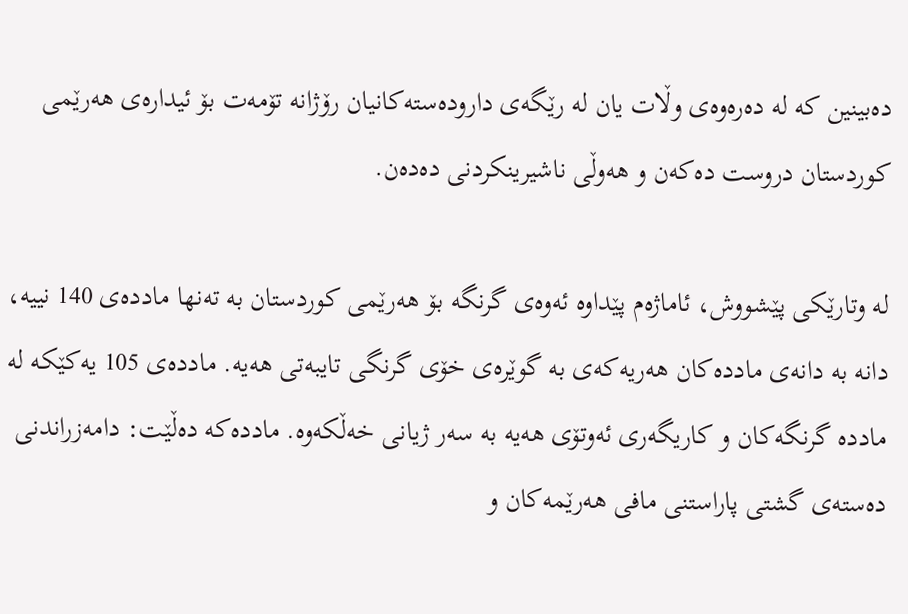ده‌بینین كه‌ له‌ ده‌ره‌وه‌ی‌ وڵات یان له‌ رێگه‌ی‌ داروده‌سته‌كانیان رۆژانه‌ تۆمه‌ت بۆ ئیداره‌ی‌ هه‌رێمی‌ كوردستان دروست ده‌كه‌ن و هه‌وڵی‌ ناشیرینكردنی‌ ده‌ده‌ن.

له‌ وتارێكی‌ پێشووش، ئاماژه‌م پێداوه‌ ئه‌وه‌ی‌ گرنگه‌ بۆ هه‌رێمی‌ كوردستان به‌ ته‌نها مادده‌ی‌ 140 نییه‌، دانه‌ به‌ دانه‌ی‌ مادده‌كان هه‌ریه‌كه‌ی‌ به‌ گوێره‌ی‌ خۆی‌ گرنگی‌ تایبه‌تی‌ هه‌یه‌. مادده‌ی‌ 105 یه‌كێكه‌ له‌ مادده‌ گرنگه‌كان و كاریگه‌ری‌ ئه‌وتۆی‌ هه‌یه‌ به‌ سه‌ر ژیانی‌ خه‌ڵكه‌وه‌. مادده‌كه‌ ده‌ڵێت: دامه‌زراندنی‌ ده‌سته‌ی‌ گشتی‌ پاراستنی‌ مافی‌ هه‌رێمه‌كان و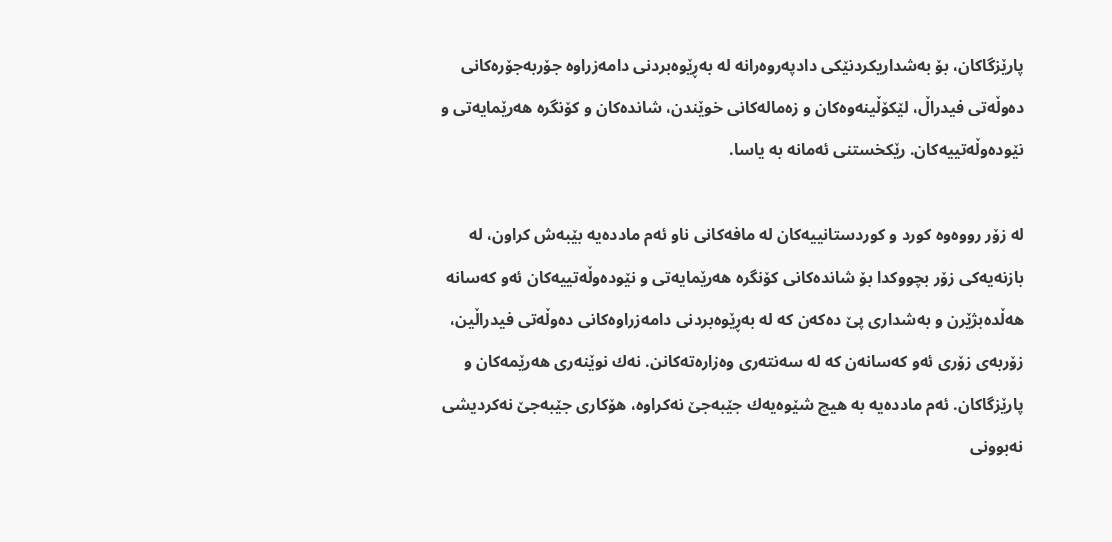پارێزگاكان، بۆ به‌شداریكردنێكی‌ دادپه‌روه‌رانه‌ له‌ به‌ڕێوه‌بردنی‌ دامه‌زراوه‌ جۆربه‌جۆره‌كانی‌ ده‌وڵه‌تی‌ فیدراڵ، لێكۆڵینه‌وه‌كان و زه‌ماله‌كانی‌ خوێندن، شانده‌كان و كۆنگره‌ هه‌رێمایه‌تی‌ و نێوده‌وڵه‌تییه‌كان. رێكخستنی‌ ئه‌مانه‌ به‌ یاسا.

له‌ زۆر رووه‌وه‌ كورد و كوردستانییه‌كان له‌ مافه‌كانی‌ ناو ئه‌م مادده‌یه‌ بێبه‌ش كراون، له‌ بازنه‌یه‌كی‌ زۆر بچووكدا بۆ شانده‌كانی‌ كۆنگره‌ هه‌رێمایه‌تی‌ و نێوده‌وڵه‌تییه‌كان ئه‌و كه‌سانه‌ هه‌ڵده‌بژێرن و به‌شداری‌ پێ ده‌كه‌ن كه‌ له‌ به‌ڕێوه‌بردنی‌ دامه‌زراوه‌كانی‌ ده‌وڵه‌تی‌ فیدراڵین، زۆربه‌ی‌ زۆری‌ ئه‌و كه‌سانه‌ن كه‌ له‌ سه‌نته‌ری‌ وه‌زاره‌ته‌كانن. نه‌ك نوێنه‌ری‌ هه‌رێمه‌كان و پارێزگاكان. ئه‌م مادده‌یه‌ به‌ هیچ شێوه‌یه‌ك جێبه‌جێ نه‌كراوه‌، هۆكاری‌ جێبه‌جێ نه‌كردیشی‌ نه‌بوونی‌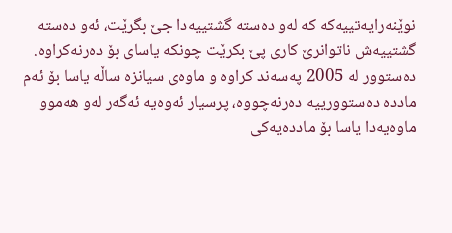نوێنه‌رایه‌تییه‌كه‌ كه‌ له‌و ده‌سته‌ گشتییه‌دا جێ بگرێت، ئه‌و ده‌سته‌ گشتییه‌ش ناتوانرێ كاری‌ پێ بكرێت چونكه‌ یاسای‌ بۆ ده‌رنه‌كراوه‌.
ده‌ستوور له‌ 2005 په‌سه‌ند كراوه‌ و ماوه‌ی‌ سیانزه‌ ساڵه‌ یاسا بۆ ئه‌م مادده‌ ده‌ستوورییه‌ ده‌رنه‌چووه‌، پرسیار ئه‌وه‌یه‌ ئه‌گه‌ر له‌و هه‌موو ماوه‌یه‌دا یاسا بۆ مادده‌یه‌كی‌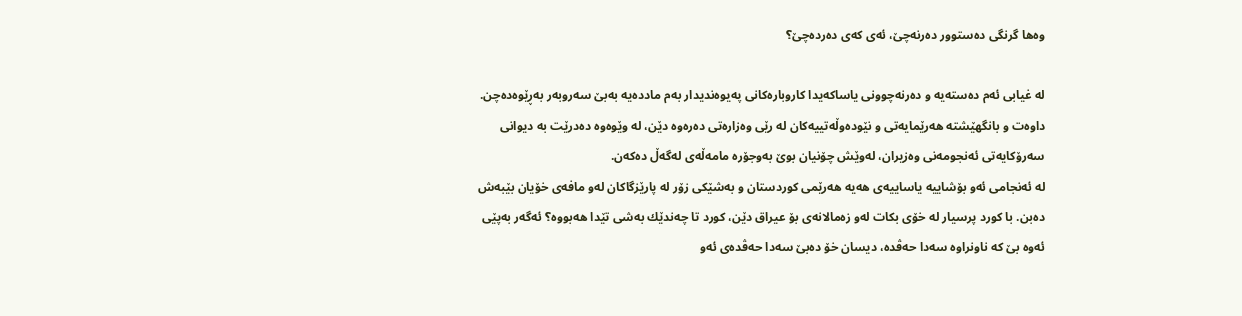وه‌ها گرنگی‌ ده‌ستوور ده‌رنه‌چێ، ئه‌ی‌ كه‌ی‌ ده‌رده‌چێ؟

له‌ غیابی‌ ئه‌م ده‌سته‌یه‌ و ده‌رنه‌چوونی‌ یاساكه‌یدا كاروباره‌كانی‌ په‌یوه‌ندیدار به‌م مادده‌یه‌ به‌بێ سه‌روبه‌ر به‌ڕێوه‌ده‌چن. داوه‌ت و بانگهێشته‌ هه‌رێمایه‌تی‌ و نێوده‌وڵه‌تییه‌كان له‌ رێی‌ وه‌زاره‌تی‌ ده‌ره‌وه‌ دێن، له‌ وێوه‌وه‌ ده‌درێت به‌ دیوانی‌ سه‌رۆكایه‌تی‌ ئه‌نجومه‌نی‌ وه‌زیران، له‌وێش چۆنیان بوێ به‌وجۆره‌ مامه‌ڵه‌ی‌ له‌گه‌ڵ ده‌كه‌ن.
له‌ ئه‌نجامی‌ ئه‌و بۆشاییه‌ یاساییه‌ی‌ هه‌یه‌ هه‌رێمی‌ كوردستان و به‌شێكی‌ زۆر له‌ پارێزگاكان له‌و مافه‌ی‌ خۆیان بێبه‌ش ده‌بن. با كورد پرسیار له‌ خۆی‌ بكات له‌و زه‌مالانه‌ی‌ بۆ عیراق دێن، كورد تا چه‌ندێك به‌شی‌ تێدا هه‌بووه‌؟ ئه‌گه‌ر به‌پێی‌ ئه‌وه‌ بێ كه‌ ناونراوه‌ سه‌دا حه‌ڤده‌، دیسان خۆ ده‌بێ سه‌دا حه‌ڤده‌ی‌ ئه‌و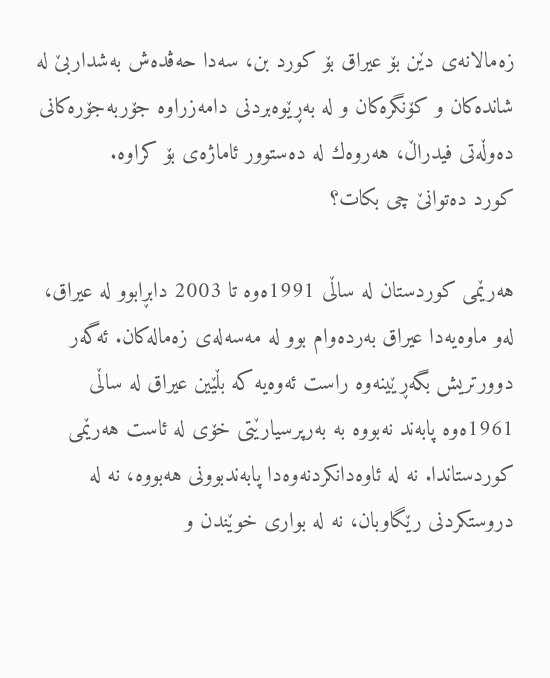زه‌مالانه‌ی‌ دێن بۆ عیراق بۆ كورد بن، سه‌دا حه‌ڤده‌ش به‌شداربێ له‌ شانده‌كان و كۆنگره‌كان و له‌ به‌ڕێوه‌بردنی‌ دامه‌زراوه‌ جۆربه‌جۆره‌كانی‌ ده‌وڵه‌تی‌ فیدراڵ، هه‌روه‌ك له‌ ده‌ستوور ئاماژه‌ی‌ بۆ كراوه‌.
كورد ده‌توانێ چی‌ بكات؟

هه‌رێمی‌ كوردستان له‌ ساڵی‌ 1991ه‌وه‌ تا 2003 دابڕابوو له‌ عیراق، له‌و ماوه‌یه‌دا عیراق به‌رده‌وام بوو له‌ مه‌سه‌له‌ی‌ زه‌ماله‌كان. ئه‌گه‌ر دوورتریش بگه‌ڕێینه‌وه‌ راست ئه‌وه‌یه‌ كه‌ بڵێین عیراق له‌ ساڵی‌ 1961ه‌وه‌ پابه‌ند نه‌بووه‌ به‌ به‌رپرسیارێتی‌ خۆی‌ له‌ ئاست هه‌رێمی‌ كوردستاندا. نه‌ له‌ ئاوه‌دانكردنه‌وه‌دا پابه‌ندبوونی‌ هه‌بووه‌، نه‌ له‌ دروستكردنی‌ رێگاوبان، نه‌ له‌ بواری‌ خوێندن و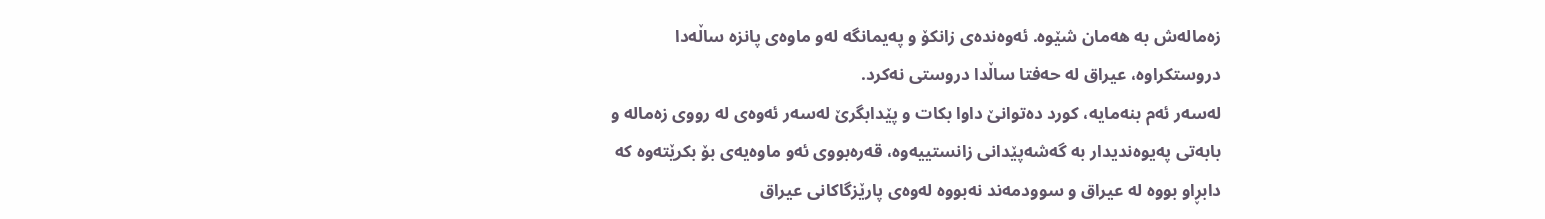زه‌ماله‌ش به‌ هه‌مان شێوه‌. ئه‌وه‌نده‌ی‌ زانكۆ و په‌یمانگه‌ له‌و ماوه‌ی‌ پانزه‌ ساڵه‌دا دروستكراوه‌، عیراق له‌ حه‌فتا ساڵدا دروستی‌ نه‌كرد.
له‌سه‌ر ئه‌م بنه‌مایه‌، كورد ده‌توانێ داوا بكات و پێدابگرێ له‌سه‌ر ئه‌وه‌ی‌ له‌ رووی‌ زه‌ماله‌ و بابه‌تی‌ په‌یوه‌ندیدار به‌ گه‌شه‌پێدانی‌ زانستییه‌وه‌، قه‌ره‌بووی‌ ئه‌و ماوه‌یه‌ی‌ بۆ بكرێته‌وه‌ كه‌ دابڕاو بووه‌ له‌ عیراق و سوودمه‌ند نه‌بووه‌ له‌وه‌ی‌ پارێزگاكانی‌ عیراق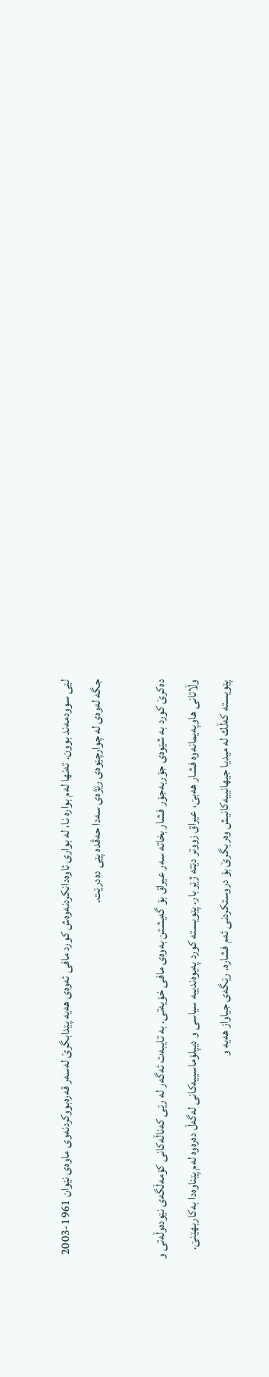لێی‌ سوودمه‌ند بوون. ته‌نها له‌م بواره‌ نا، له‌ بواری‌ ئاوه‌دانكردنه‌وه‌ش كورد مافی‌ ئه‌وه‌ی‌ هه‌یه‌ پێدابگرێ له‌سه‌ر قه‌ره‌بووكردنه‌وی‌ ماوه‌ی‌ نێوان 1961-2003 جگه‌ له‌وه‌ی‌ له‌ چوارچێوه‌ی‌ رێژه‌ی‌ سه‌دا حه‌ڤده‌ پێی‌ ده‌درێت.

ده‌كرێ كورد به‌ شێوه‌ی‌ جۆربه‌جۆر فشار بخاته‌ سه‌ر عیراق بۆ گه‌یشتن به‌وه‌ی‌ مافی‌ خۆیه‌تی‌. به‌ تایبه‌ت ئه‌گه‌ر له‌ رێی‌ كه‌ناڵه‌كانی‌ كۆمه‌ڵگه‌ی‌ نێوده‌وڵه‌تی‌ و وڵاتانی‌ هاوپه‌یمانه‌وه‌ فشار هه‌بێ، عیراق زووتر دێته‌ ژێر بار. پێویسته‌ كورد په‌یوه‌ندییه‌ سیاسی و دیپلۆماسییه‌كانی‌ له‌گه‌ڵ ده‌ره‌وه‌ له‌م پێناوه‌دا به‌كاربهێنێ. پێویسته‌ كه‌ڵك له‌ میدیا جیهانییه‌كانیش وه‌ربگرێ بۆ دروستكردنی‌ ئه‌م فشاره‌. رێگه‌ی‌ جیاواز هه‌یه‌ و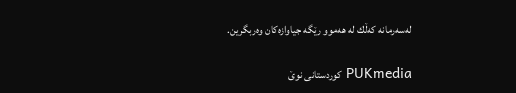له‌سه‌رمانه‌ كه‌ڵك له‌ هه‌موو رێگه‌ جیاوازه‌كان وه‌ربگرین.

PUKmedia كوردستانی نوێ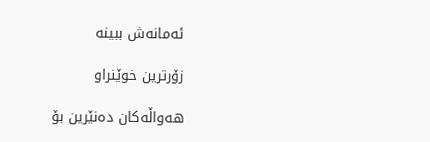ئەمانەش ببینە

زۆرترین خوێنراو

هەواڵەکان دەنێرین بۆ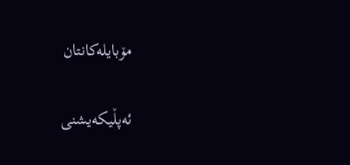مۆبایلەکانتان

ئەپڵیکەیشنی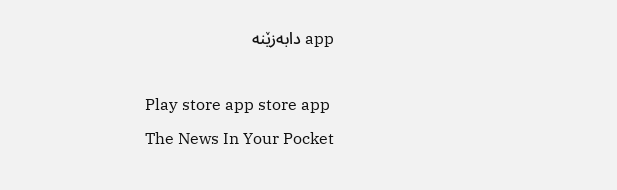app دابەزێنە

Play store app store app
The News In Your Pocket